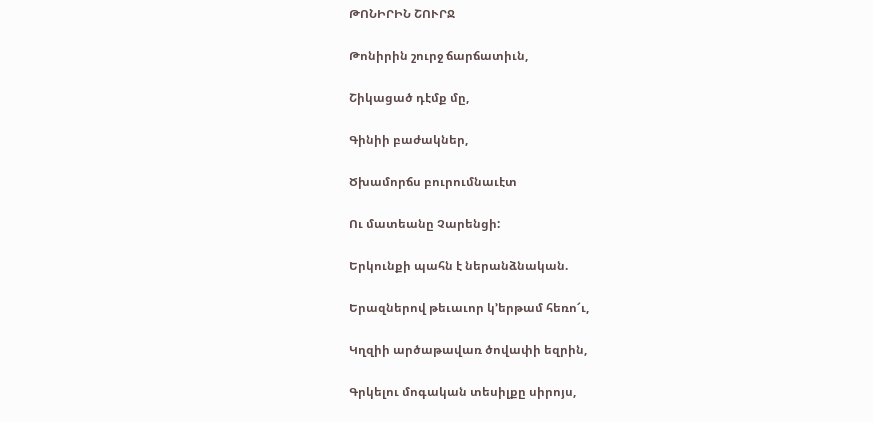ԹՈՆԻՐԻՆ ՇՈՒՐՋ

Թոնիրին շուրջ ճարճատիւն,

Շիկացած դէմք մը,

Գինիի բաժակներ,

Ծխամորճս բուրումնաւէտ

Ու մատեանը Չարենցի:

Երկունքի պահն է ներանձնական.

Երազներով թեւաւոր կ’երթամ հեռո՜ւ,

Կղզիի արծաթավառ ծովափի եզրին,

Գրկելու մոգական տեսիլքը սիրոյս,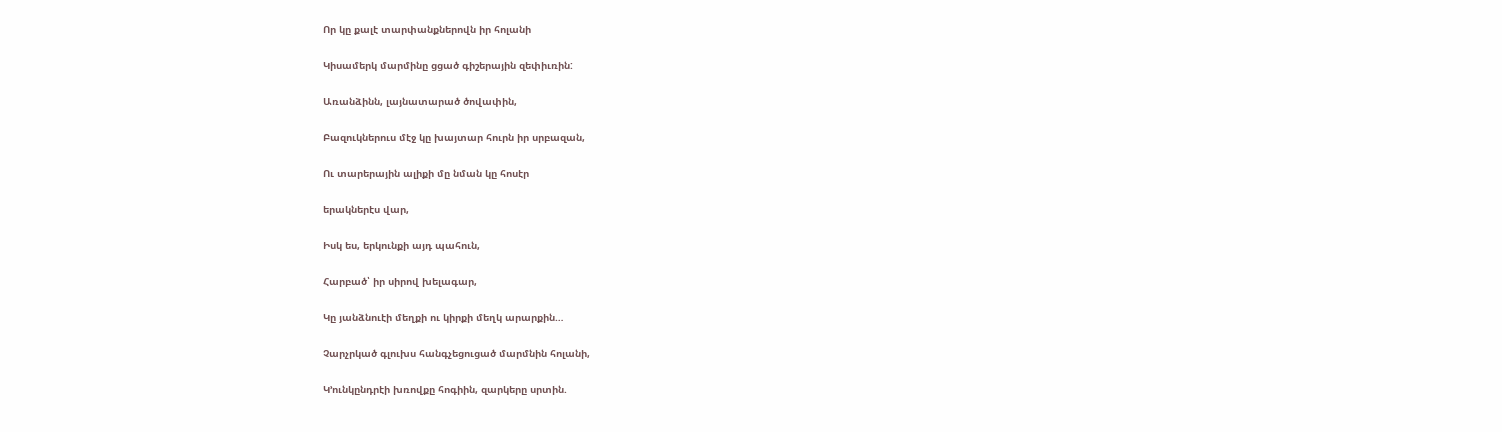Որ կը քալէ տարփանքներովն իր հոլանի

Կիսամերկ մարմինը ցցած գիշերային զեփիւռին:

Առանձինն, լայնատարած ծովափին,

Բազուկներուս մէջ կը խայտար հուրն իր սրբազան,

Ու տարերային ալիքի մը նման կը հոսէր

երակներէս վար,

Իսկ ես, երկունքի այդ պահուն,

Հարբած՝ իր սիրով խելագար,

Կը յանձնուէի մեղքի ու կիրքի մեղկ արարքին…

Չարչրկած գլուխս հանգչեցուցած մարմնին հոլանի,

Կ’ունկընդրէի խռովքը հոգիին, զարկերը սրտին.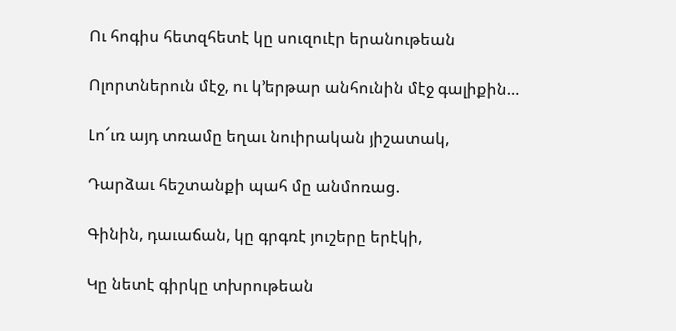Ու հոգիս հետզհետէ կը սուզուէր երանութեան

Ոլորտներուն մէջ, ու կ’երթար անհունին մէջ գալիքին…

Լո՜ւռ այդ տռամը եղաւ նուիրական յիշատակ,

Դարձաւ հեշտանքի պահ մը անմոռաց.

Գինին, դաւաճան, կը գրգռէ յուշերը երէկի,

Կը նետէ գիրկը տխրութեան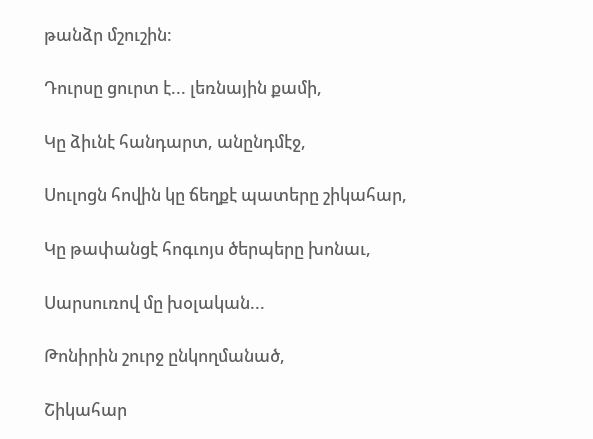թանձր մշուշին:

Դուրսը ցուրտ է... լեռնային քամի,

Կը ձիւնէ հանդարտ, անընդմէջ,

Սուլոցն հովին կը ճեղքէ պատերը շիկահար,

Կը թափանցէ հոգւոյս ծերպերը խոնաւ,

Սարսուռով մը խօլական...

Թոնիրին շուրջ ընկողմանած,

Շիկահար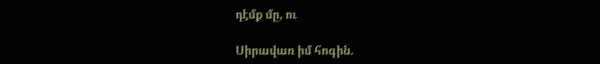դէմք մը, ու

Սիրավառ իմ հոգին.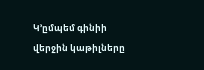Կ’ըմպեմ գինիի վերջին կաթիլները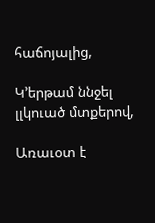հաճոյալից,

Կ’երթամ ննջել լլկուած մտքերով,

Առաւօտ է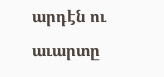արդէն ու աւարտը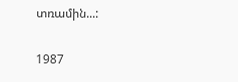տռամին...:

1987